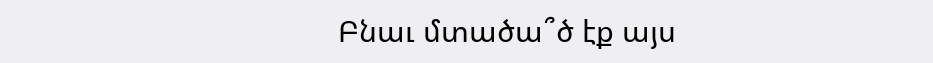Բնաւ մտածա՞ծ էք այս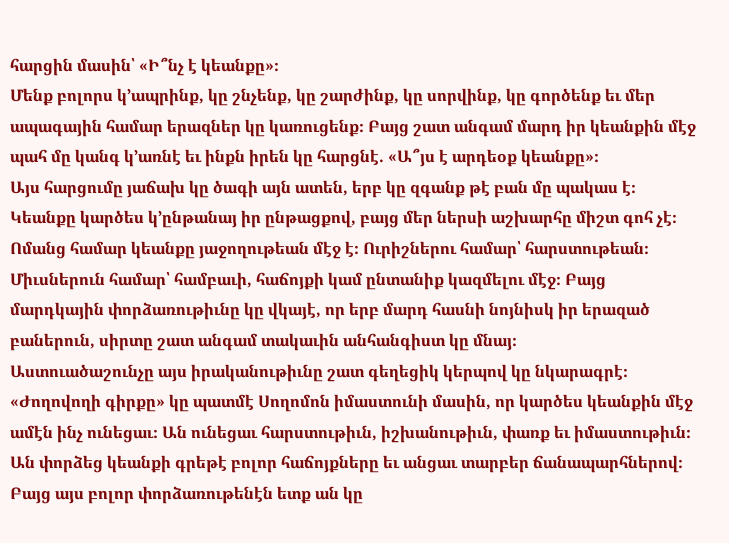հարցին մասին՝ «Ի՞նչ է կեանքը»։
Մենք բոլորս կ’ապրինք, կը շնչենք, կը շարժինք, կը սորվինք, կը գործենք եւ մեր ապագային համար երազներ կը կառուցենք։ Բայց շատ անգամ մարդ իր կեանքին մէջ պահ մը կանգ կ’առնէ եւ ինքն իրեն կը հարցնէ. «Ա՞յս է արդեօք կեանքը»։
Այս հարցումը յաճախ կը ծագի այն ատեն, երբ կը զգանք թէ բան մը պակաս է։ Կեանքը կարծես կ’ընթանայ իր ընթացքով, բայց մեր ներսի աշխարհը միշտ գոհ չէ։
Ոմանց համար կեանքը յաջողութեան մէջ է։ Ուրիշներու համար՝ հարստութեան։ Միւսներուն համար՝ համբաւի, հաճոյքի կամ ընտանիք կազմելու մէջ։ Բայց մարդկային փորձառութիւնը կը վկայէ, որ երբ մարդ հասնի նոյնիսկ իր երազած բաներուն, սիրտը շատ անգամ տակաւին անհանգիստ կը մնայ։
Աստուածաշունչը այս իրականութիւնը շատ գեղեցիկ կերպով կը նկարագրէ։ «Ժողովողի գիրքը» կը պատմէ Սողոմոն իմաստունի մասին, որ կարծես կեանքին մէջ ամէն ինչ ունեցաւ։ Ան ունեցաւ հարստութիւն, իշխանութիւն, փառք եւ իմաստութիւն։ Ան փորձեց կեանքի գրեթէ բոլոր հաճոյքները եւ անցաւ տարբեր ճանապարհներով։
Բայց այս բոլոր փորձառութենէն ետք ան կը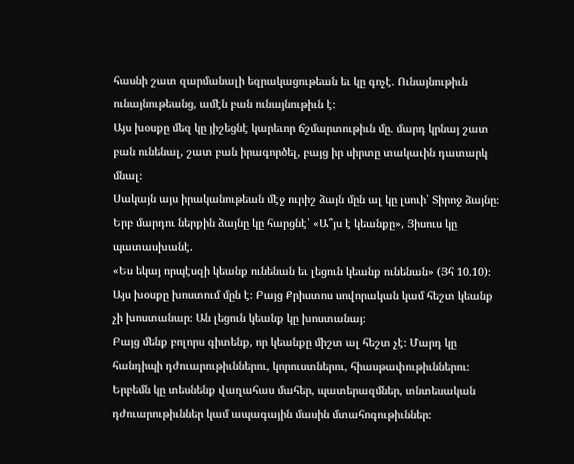հասնի շատ զարմանալի եզրակացութեան եւ կը գոչէ. Ունայնութիւն ունայնութեանց, ամէն բան ունայնութիւն է։
Այս խօսքը մեզ կը յիշեցնէ կարեւոր ճշմարտութիւն մը. մարդ կրնայ շատ բան ունենալ, շատ բան իրագործել, բայց իր սիրտը տակաւին դատարկ մնալ։
Սակայն այս իրականութեան մէջ ուրիշ ձայն մըն ալ կը լսուի՝ Տիրոջ ձայնը։
Երբ մարդու ներքին ձայնը կը հարցնէ՝ «Ա՞յս է կեանքը», Յիսուս կը պատասխանէ.
«Ես եկայ որպէսզի կեանք ունենան եւ լեցուն կեանք ունենան» (Յհ 10.10)։
Այս խօսքը խոստում մըն է։ Բայց Քրիստոս սովորական կամ հեշտ կեանք չի խոստանար։ Ան լեցուն կեանք կը խոստանայ։
Բայց մենք բոլորս գիտենք, որ կեանքը միշտ ալ հեշտ չէ։ Մարդ կը հանդիպի դժուարութիւններու, կորուստներու, հիասթափութիւններու։ Երբեմն կը տեսնենք վաղահաս մահեր, պատերազմներ, տնտեսական դժուարութիւններ կամ ապագային մասին մտահոգութիւններ։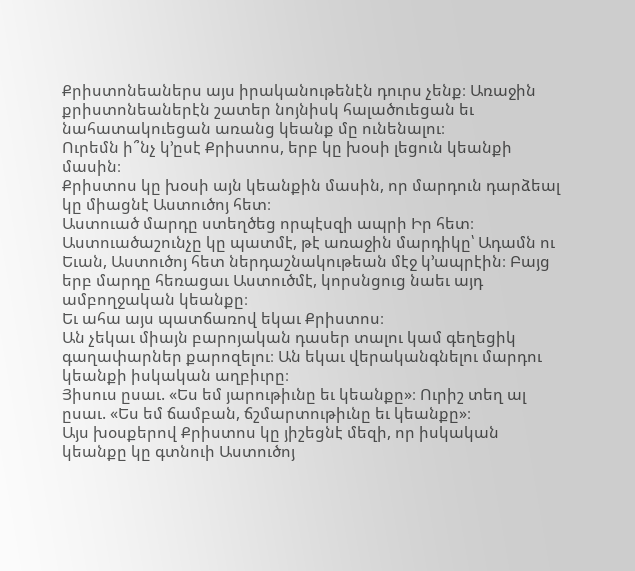Քրիստոնեաներս այս իրականութենէն դուրս չենք։ Առաջին քրիստոնեաներէն շատեր նոյնիսկ հալածուեցան եւ նահատակուեցան առանց կեանք մը ունենալու։
Ուրեմն ի՞նչ կ’ըսէ Քրիստոս, երբ կը խօսի լեցուն կեանքի մասին։
Քրիստոս կը խօսի այն կեանքին մասին, որ մարդուն դարձեալ կը միացնէ Աստուծոյ հետ։
Աստուած մարդը ստեղծեց որպէսզի ապրի Իր հետ։ Աստուածաշունչը կը պատմէ, թէ առաջին մարդիկը՝ Ադամն ու Եւան, Աստուծոյ հետ ներդաշնակութեան մէջ կ’ապրէին։ Բայց երբ մարդը հեռացաւ Աստուծմէ, կորսնցուց նաեւ այդ ամբողջական կեանքը։
Եւ ահա այս պատճառով եկաւ Քրիստոս։
Ան չեկաւ միայն բարոյական դասեր տալու կամ գեղեցիկ գաղափարներ քարոզելու։ Ան եկաւ վերականգնելու մարդու կեանքի իսկական աղբիւրը։
Յիսուս ըսաւ. «Ես եմ յարութիւնը եւ կեանքը»։ Ուրիշ տեղ ալ ըսաւ. «Ես եմ ճամբան, ճշմարտութիւնը եւ կեանքը»։
Այս խօսքերով Քրիստոս կը յիշեցնէ մեզի, որ իսկական կեանքը կը գտնուի Աստուծոյ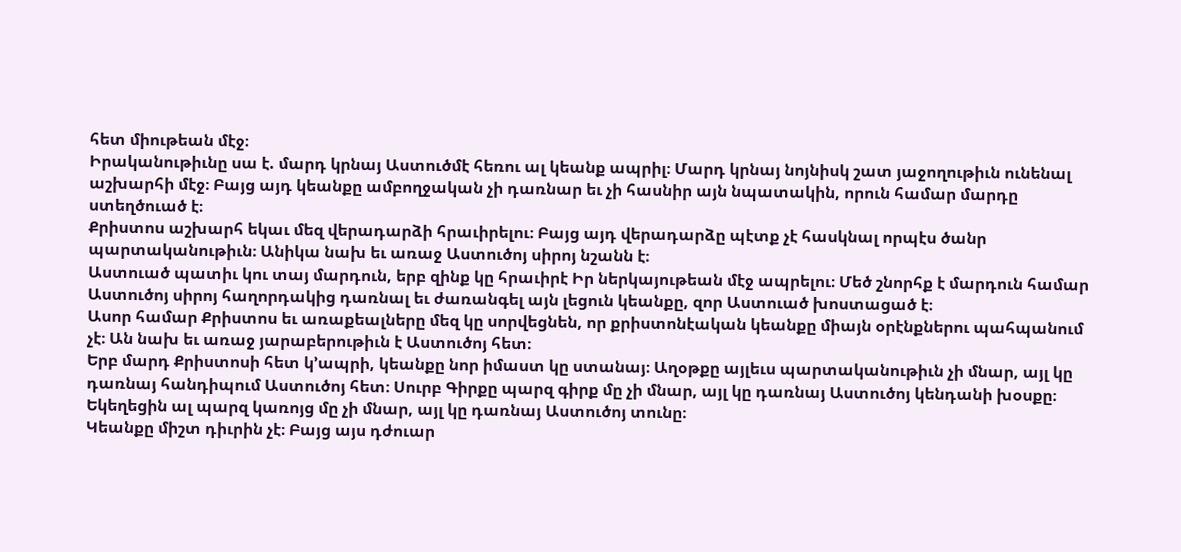հետ միութեան մէջ։
Իրականութիւնը սա է. մարդ կրնայ Աստուծմէ հեռու ալ կեանք ապրիլ։ Մարդ կրնայ նոյնիսկ շատ յաջողութիւն ունենալ աշխարհի մէջ։ Բայց այդ կեանքը ամբողջական չի դառնար եւ չի հասնիր այն նպատակին, որուն համար մարդը ստեղծուած է։
Քրիստոս աշխարհ եկաւ մեզ վերադարձի հրաւիրելու։ Բայց այդ վերադարձը պէտք չէ հասկնալ որպէս ծանր պարտականութիւն։ Անիկա նախ եւ առաջ Աստուծոյ սիրոյ նշանն է։
Աստուած պատիւ կու տայ մարդուն, երբ զինք կը հրաւիրէ Իր ներկայութեան մէջ ապրելու։ Մեծ շնորհք է մարդուն համար Աստուծոյ սիրոյ հաղորդակից դառնալ եւ ժառանգել այն լեցուն կեանքը, զոր Աստուած խոստացած է։
Ասոր համար Քրիստոս եւ առաքեալները մեզ կը սորվեցնեն, որ քրիստոնէական կեանքը միայն օրէնքներու պահպանում չէ։ Ան նախ եւ առաջ յարաբերութիւն է Աստուծոյ հետ։
Երբ մարդ Քրիստոսի հետ կ’ապրի, կեանքը նոր իմաստ կը ստանայ։ Աղօթքը այլեւս պարտականութիւն չի մնար, այլ կը դառնայ հանդիպում Աստուծոյ հետ։ Սուրբ Գիրքը պարզ գիրք մը չի մնար, այլ կը դառնայ Աստուծոյ կենդանի խօսքը։ Եկեղեցին ալ պարզ կառոյց մը չի մնար, այլ կը դառնայ Աստուծոյ տունը։
Կեանքը միշտ դիւրին չէ։ Բայց այս դժուար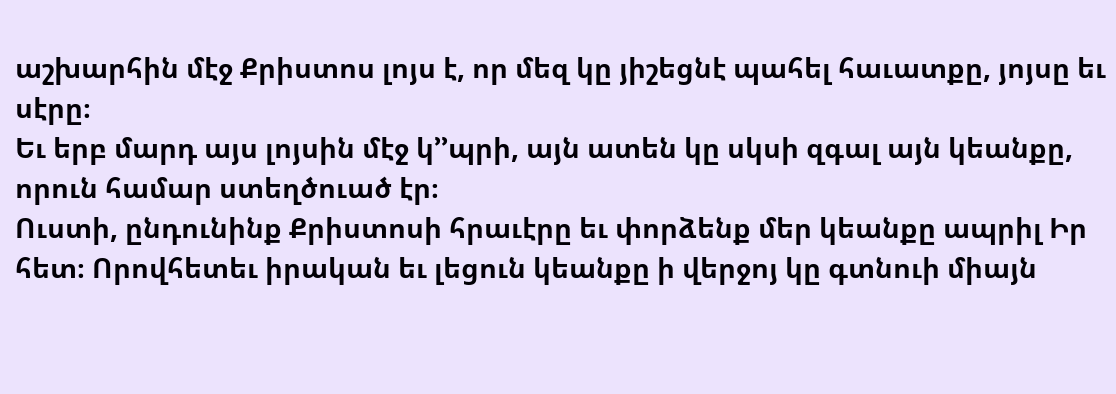աշխարհին մէջ Քրիստոս լոյս է, որ մեզ կը յիշեցնէ պահել հաւատքը, յոյսը եւ սէրը։
Եւ երբ մարդ այս լոյսին մէջ կ՚’պրի, այն ատեն կը սկսի զգալ այն կեանքը, որուն համար ստեղծուած էր։
Ուստի, ընդունինք Քրիստոսի հրաւէրը եւ փորձենք մեր կեանքը ապրիլ Իր հետ։ Որովհետեւ իրական եւ լեցուն կեանքը ի վերջոյ կը գտնուի միայն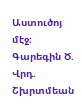Աստուծոյ մէջ։
Գարեգին Ծ. Վրդ. Շխրտմեան